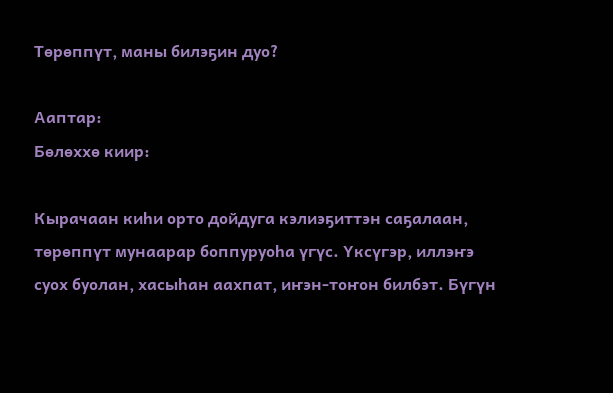Төрөппүт, маны билэҕин дуо?

Ааптар:
Бөлөххө киир:

Кырачаан киһи орто дойдуга кэлиэҕиттэн саҕалаан, төрөппүт мунаарар боппуруоһа үгүс. Үксүгэр, иллэҥэ суох буолан, хасыһан аахпат, иҥэн-тоҥон билбэт. Бүгүн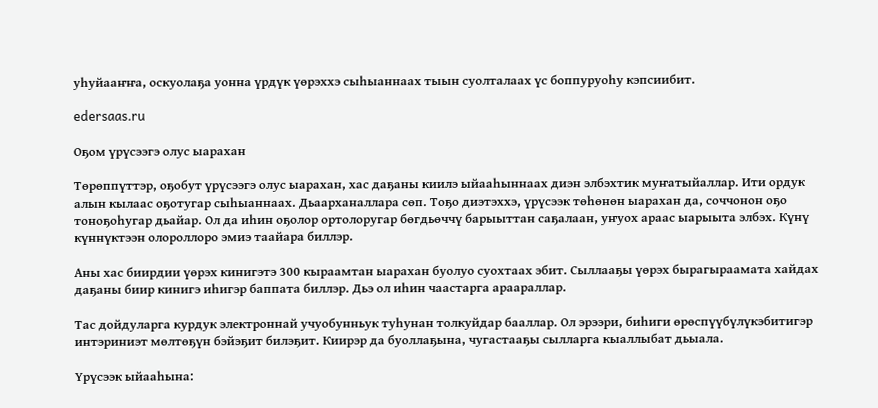уһуйааҥҥа, оскуолаҕа уонна үрдүк үөрэххэ сыһыаннаах тыын суолталаах үс боппуруоһу кэпсиибит.

edersaas.ru

Оҕом үрүсээгэ олус ыарахан

Төрөппүттэр, оҕобут үрүсээгэ олус ыарахан, хас даҕаны киилэ ыйааһыннаах диэн элбэхтик муҥатыйаллар. Ити ордук алын кылаас оҕотугар сыһыаннаах. Дьаарханаллара сөп. Тоҕо диэтэххэ, үрүсээк төһөнөн ыарахан да, соччонон оҕо тоноҕоһугар дьайар. Ол да иһин оҕолор ортолоругар бөгдьөччү барыыттан саҕалаан, уҥуох араас ыарыыта элбэх. Күнү күннүктээн олороллоро эмиэ таайара биллэр.

Аны хас биирдии үөрэх кинигэтэ 300 кыраамтан ыарахан буолуо суохтаах эбит. Сыллааҕы үөрэх бырагыраамата хайдах даҕаны биир кинигэ иһигэр баппата биллэр. Дьэ ол иһин чаастарга араараллар.

Тас дойдуларга курдук электроннай учуобунньук туһунан толкуйдар бааллар. Ол эрээри, биһиги өрөспүүбүлүкэбитигэр интэриниэт мөлтөҕүн бэйэҕит билэҕит. Киирэр да буоллаҕына, чугастааҕы сылларга кыаллыбат дьыала.

Үрүсээк ыйааһына: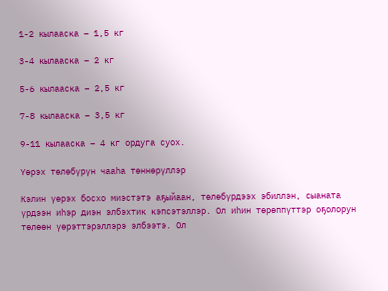1-2 кылааска – 1,5 кг

3-4 кылааска – 2 кг

5-6 кылааска – 2,5 кг

7-8 кылааска – 3,5 кг

9-11 кылааска – 4 кг ордуга суох.

Үөрэх төлөбүрүн чааһа төннөрүллэр

Кэлин үөрэх босхо миэстэтэ аҕыйаан, төлөбүрдээх эбиллэн, сыаната үрдээн иһэр диэн элбэхтик кэпсэтэллэр. Ол иһин төрөппүттэр оҕолорун төлөөн үөрэттэрэллэрэ элбээтэ. Ол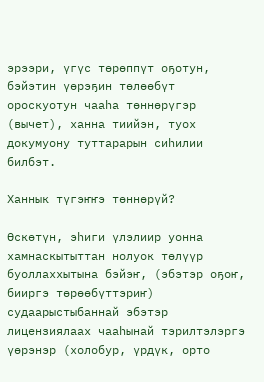эрээри, үгүс төрөппүт оҕотун, бэйэтин үөрэҕин төлөөбүт ороскуотун чааһа төннөрүгэр (вычет), ханна тиийэн, туох докумуону туттарарын сиһилии билбэт.

Ханнык түгэҥҥэ төннөрүй?

Өскөтүн, эһиги үлэлиир уонна хамнаскытыттан нолуок төлүүр буоллаххытына бэйэҥ, (эбэтэр оҕоҥ, бииргэ төрөөбүттэриҥ) судаарыстыбаннай эбэтэр лицензиялаах чааһынай тэрилтэлэргэ үөрэнэр (холобур, үрдүк, орто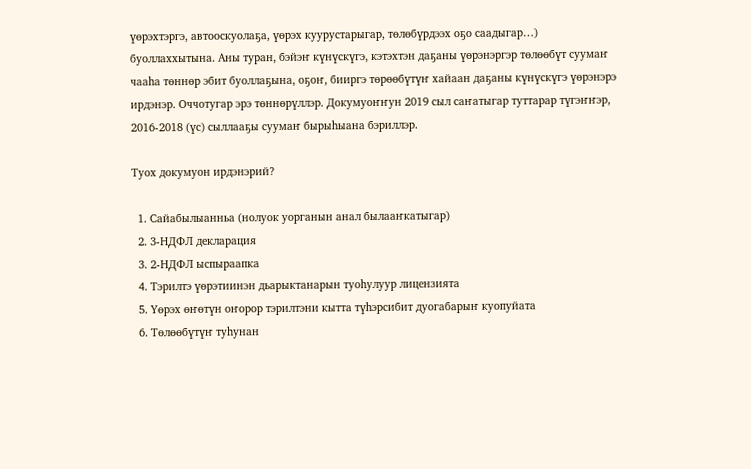үөрэхтэргэ, автооскуолаҕа, үөрэх куурустарыгар, төлөбүрдээх оҕо саадыгар…) буоллаххытына. Аны туран, бэйэҥ күнүскүгэ, кэтэхтэн даҕаны үөрэнэргэр төлөөбүт суумаҥ чааһа төннөр эбит буоллаҕына, оҕоҥ, бииргэ төрөөбүтүҥ хайаан даҕаны күнүскүгэ үөрэнэрэ ирдэнэр. Оччотугар эрэ төннөрүллэр. Докумуоҥҥун 2019 сыл саҥатыгар туттарар түгэҥҥэр, 2016-2018 (үс) сыллааҕы суумаҥ бырыһыана бэриллэр.

Туох докумуон ирдэнэрий?

  1. Сайабылыанньа (нолуок уорганын анал былааҥкатыгар)
  2. 3-НДФЛ декларация
  3. 2-НДФЛ ыспыраапка
  4. Тэрилтэ үөрэтиинэн дьарыктанарын туоһулуур лицензията
  5. Үөрэх өҥөтүн оҥорор тэрилтэни кытта түһэрсибит дуогабарыҥ куопуйата
  6. Төлөөбүтүҥ туһунан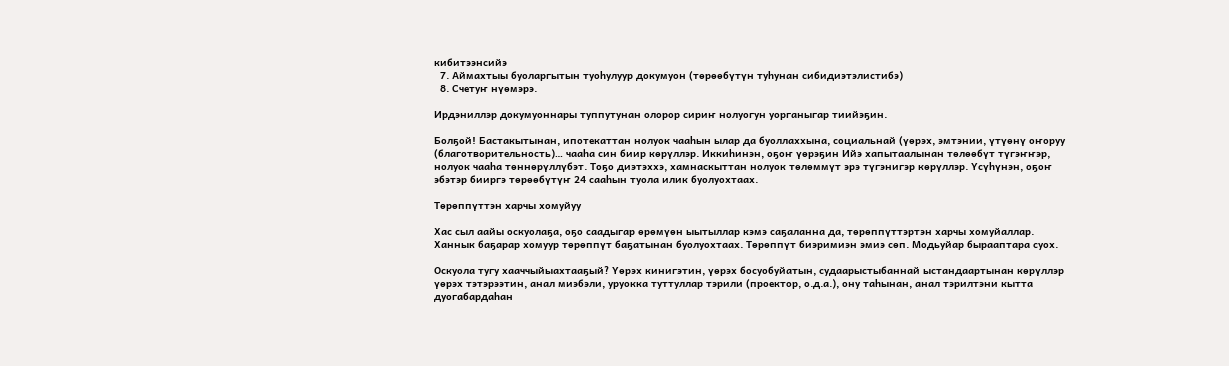кибитээнсийэ
  7. Аймахтыы буоларгытын туоһулуур докумуон (төрөөбүтүн туһунан сибидиэтэлистибэ)
  8. Счетуҥ нүөмэрэ.

Ирдэниллэр докумуоннары туппутунан олорор сириҥ нолуогун уорганыгар тиийэҕин.

Болҕой! Бастакытынан, ипотекаттан нолуок чааһын ылар да буоллаххына, социальнай (үөрэх, эмтэнии, үтүөнү оҥоруу (благотворительность)… чааһа син биир көрүллэр. Иккиһинэн, оҕоҥ үөрэҕин Ийэ хапытаалынан төлөөбүт түгэҥҥэр, нолуок чааһа төннөрүллүбэт. Тоҕо диэтэххэ, хамнаскыттан нолуок төлөммүт эрэ түгэнигэр көрүллэр. Үсүһүнэн, оҕоҥ эбэтэр бииргэ төрөөбүтүҥ 24 сааһын туола илик буолуохтаах.

Төрөппүттэн харчы хомуйуу

Хас сыл аайы оскуолаҕа, оҕо саадыгар өрөмүөн ыытыллар кэмэ саҕаланна да, төрөппүттэртэн харчы хомуйаллар. Ханнык баҕарар хомуур төрөппүт баҕатынан буолуохтаах. Төрөппүт биэримиэн эмиэ сөп. Модьуйар бырааптара суох.

Оскуола тугу хааччыйыахтааҕый? Үөрэх кинигэтин, үөрэх босуобуйатын, судаарыстыбаннай ыстандаартынан көрүллэр үөрэх тэтэрээтин, анал миэбэли, уруокка туттуллар тэрили (проектор, о.д.а.), ону таһынан, анал тэрилтэни кытта дуогабардаһан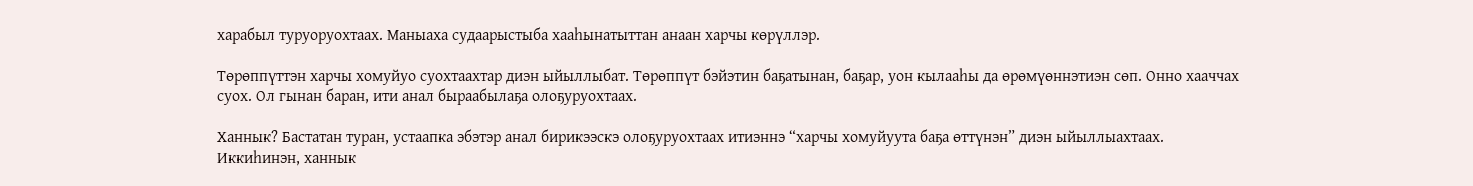харабыл туруоруохтаах. Маныаха судаарыстыба хааһынатыттан анаан харчы көрүллэр.

Төрөппүттэн харчы хомуйуо суохтаахтар диэн ыйыллыбат. Төрөппүт бэйэтин баҕатынан, баҕар, уон кылааһы да өрөмүөннэтиэн сөп. Онно хааччах суох. Ол гынан баран, ити анал быраабылаҕа олоҕуруохтаах.

Ханнык? Бастатан туран, устаапка эбэтэр анал бирикээскэ олоҕуруохтаах итиэннэ “харчы хомуйуута баҕа өттүнэн” диэн ыйыллыахтаах. Иккиһинэн, ханнык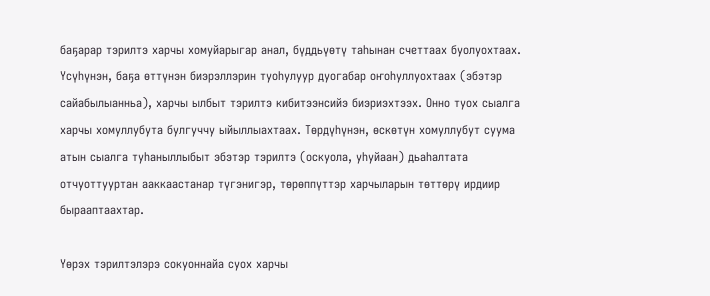баҕарар тэрилтэ харчы хомуйарыгар анал, бүддьүөтү таһынан счеттаах буолуохтаах. Үсүһүнэн, баҕа өттүнэн биэрэллэрин туоһулуур дуогабар оҥоһуллуохтаах (эбэтэр сайабылыанньа), харчы ылбыт тэрилтэ кибитээнсийэ биэриэхтээх. Онно туох сыалга харчы хомуллубута булгуччу ыйыллыахтаах. Төрдүһүнэн, өскөтүн хомуллубут суума атын сыалга туһаныллыбыт эбэтэр тэрилтэ (оскуола, уһуйаан) дьаһалтата отчуоттууртан ааккаастанар түгэнигэр, төрөппүттэр харчыларын төттөрү ирдиир бырааптаахтар.

Үөрэх тэрилтэлэрэ сокуоннайа суох харчы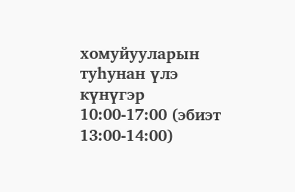хомуйууларын туһунан үлэ күнүгэр 10:00-17:00 (эбиэт 13:00-14:00)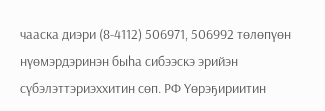чааска диэри (8-4112) 506971, 506992 төлөпүөн нүөмэрдэринэн быһа сибээскэ эрийэн сүбэлэттэриэххитин сөп. РФ Үөрэҕириитин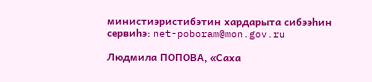министиэристибэтин хардарыта сибээһин сервиһэ: net-poboram@mon.gov.ru

Людмила ПОПОВА, «Саха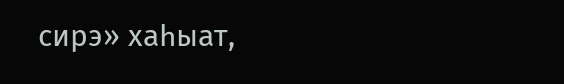сирэ» хаһыат,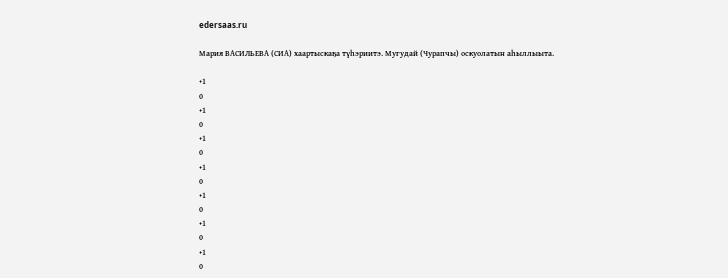edersaas.ru

Мария ВАСИЛЬЕВА (СИА) хаартыскаҕа түһэриитэ. Мугудай (Чурапчы) оскуолатын аһыллыыта.

+1
0
+1
0
+1
0
+1
0
+1
0
+1
0
+1
0